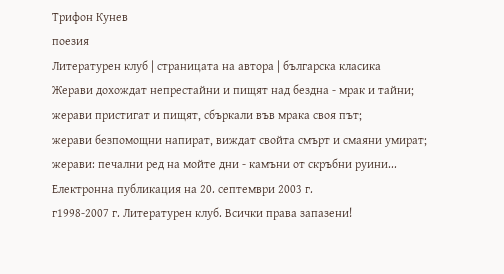Трифон Кунев
поезия
Литературен клуб | страницата на автора | българска класика
Жерави дохождат непрестайни и пищят над бездна - мрак и тайни;
жерави пристигат и пищят, сбъркали във мрака своя път;
жерави безпомощни напират, виждат свойта смърт и смаяни умират;
жерави: печални ред на мойте дни - камъни от скръбни руини...
Електронна публикация на 20. септември 2003 г.
г1998-2007 г. Литературен клуб. Всички права запазени!